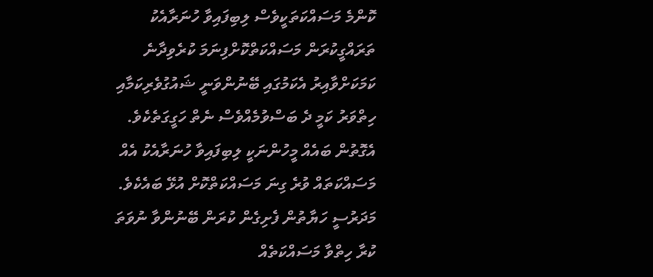ކޮންމެ މަސައްކަތަކީވެސް ލިބިފައިވާ ހުނަރާއެކު ތަރައްގީކުރަން މަސައްކަތްކޮށްފިނަމަ ކުރެވިދާނެ ކަމަކަށްވާއިރު އެކަމުގައި ބޭނުންވަނީ ޝައުގުވެރިކަމާއި ހިތްވަރު ކަމީ ދެ ބަސްވުމެއްވެސް ނެތް ހަގީގަތެކެވެ. އެގޮތުން ބައެއް މީހުންނަކީ ލިބިފައިވާ ހުނަރާއެކު އެއް މަސައްކަތައް ވުރެ ގިނަ މަސައްކަތްކޮށް އުޅޭ ބައެކެވެ. މަދަރުސީ ހަޔާތުން ފެށިގެން ކުރަން ބޭނުންވާ ނުވަތަ ކުރާ ހިތްވާ މަސައްކަތެއް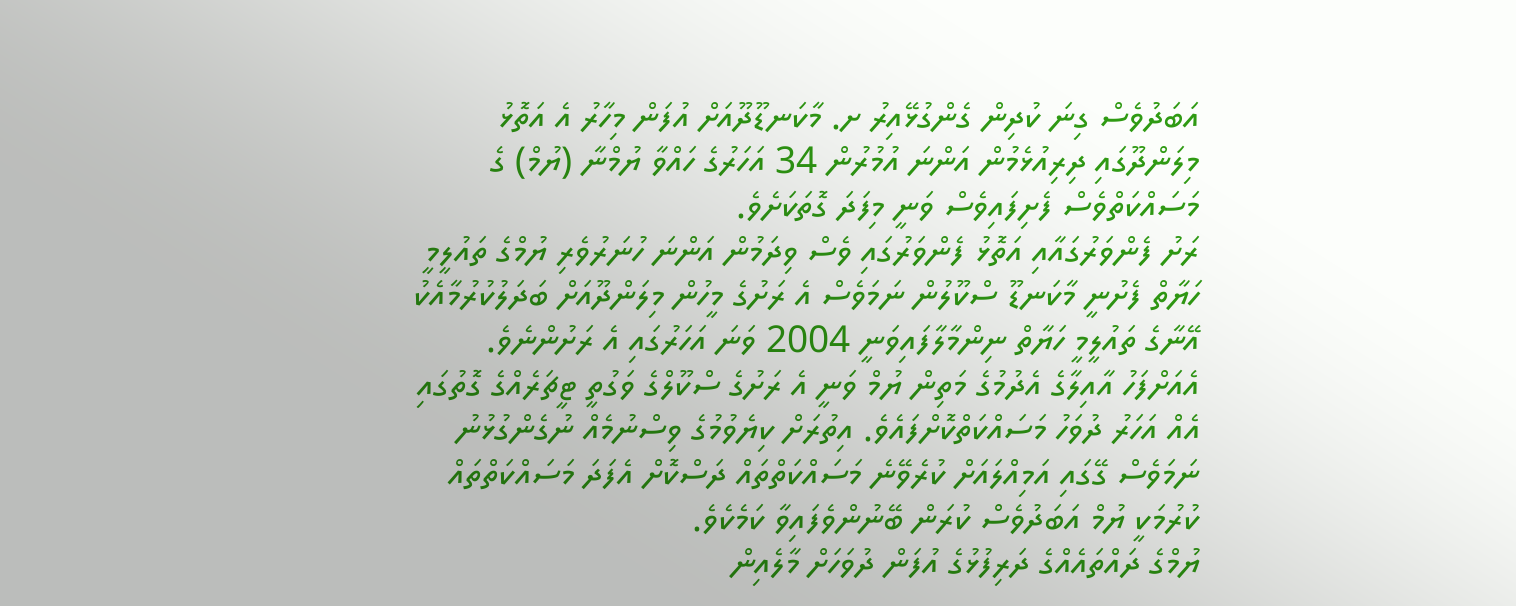އަބަދުވެސް ގިނަ ކުދިން ގެންގުޅޭއިރު ށ. މާކަނޑޫދޫއަށް އުފަން މިހާރު އެ އަތޮޅު މިލަންދޫގައި ދިރިއުޅެމުން އަންނަ އުމުރުން 34 އަހަރުގެ ހައްވާ ޔުމްނާ (ޔުމް) ގެ މަސައްކަތްވެސް ފެށިފައިވެސް ވަނީ މިފަދަ ގޮތަކަށެވެ.
ރަށު ފެންވަރުގައާއި އަތޮޅު ފެންވަރުގައި ވެސް ވިދަމުން އަންނަ ހުނަރުވެރި ޔުމްގެ ތައުލީމީ ހަޔާތް ފެށުނީ މާކަނޑޫ ސްކޫލުން ނަމަވެސް އެ ރަށުގެ މީހުން މިލަންދޫއަށް ބަދަލުކުރުމާއެކު އޭނާގެ ތައުލީމީ ހަޔާތް ނިންމާލާފައިވަނީ 2004 ވަނަ އަހަރުގައި އެ ރަށުންނެވެ. އެއަށްފަހު އާއިލާގެ އެދުމުގެ މަތިން ޔުމް ވަނީ އެ ރަށުގެ ސްކޫލްގެ ވަގުތީ ޓީޗަރެއްގެ ގޮތުގައި އެއް އަހަރު ދުވަހު މަސައްކަތްކޮށްފައެވެ. އިތުރަށް ކިޔެވުމުގެ ވިސްނުމެއް ނުގެންގުޅުނު ނަމަވެސް ގޭގައި އަމިއްލައަށް ކުރެވޭނެ މަސައްކަތްތައް ދަސްކޮށް އެފަދަ މަސައްކަތްތައް ކުރުމަކީ ޔުމް އަބަދުވެސް ކުރަން ބޭނުންވެފައިވާ ކަމެކެވެ.
ޔުމްގެ ދައްތައެއްގެ ދަރިފުޅުގެ އުފަން ދުވަހަށް މާލެއިން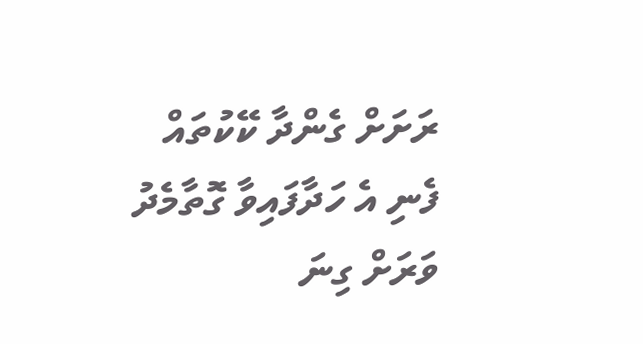ރަށަށް ގެންދާ ކޭކުތައް ފެނި އެ ހަދާފައިވާ ގޮތާމެދު ވަރަށް ގިނަ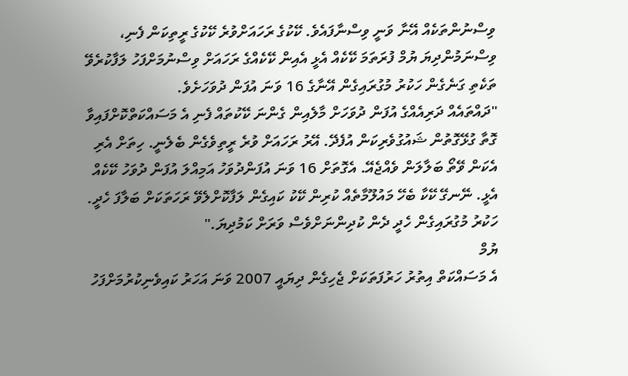ވިސްނުންތަކެއް އޭނާ ވަނީ ވިސްނާފައެވެ. ކޭކުގެ ރަހައަށްވުރެ ކޭކުގެ ރީތިކަން ފެނި، ވިސްނަމުންދިޔަ ޔުމް ފުރަތަމަ ކޭކެއް އެޅީ އެއިން ކޭކެއްގެ ރަހައަށް ވިސްނުމަށްފަހު ލަފާކުރެވޭ ތަކެތި ގަނެގެން ހަކުރު މުގުރައިގެން އޭނާގެ 16 ވަނަ އުފަން ދުވަހަށެވެ.
"ދައްތައެއް ދަރިއެއްގެ އުފަން ދުވަހަށް މާލެއިން ގެންނަ ކޭކުތައް ފެނި އެ މަސައްކަތްކޮށްފައިވާ ގޮތާ ގުޅޭގޮތުން ޝައުގުވެރިކަން އުފެދޭ. އޭރު ރަހައަށް ވުރެ ރީތިވެގެން ބެލެނީ. ހިތަށް އެރި އެކަން ވޭތޯ ބަލާލަން ވެއްޖެއޭ. އެގޮތަށް 16 ވަނަ އުފަންދުވަހު އަމިއްލަ އުފަން ދުވަހު ކޭކެއް އެޅީ. ނޭނގޭ ކޭކާ ބެހޭ މައުލޫމާތެއް ކުރިން ކޭކު ކައިގެން ލަފާކޮށްލެވޭ ރަހަތަކަށް ބަލާފަ ހެދީ. ހަކުރު މުގުރައިގެން ހެދީ ދެން ކުދިންނަށްވެސް ވަރަށް ކަމުދިޔަ."
ޔުމް
އެ މަސައްކަތް އިތުރު ހަރުފަތަކަށް ޖެހިގެން ދިޔައީ 2007 ވަނަ އަހަރު ކައިވެނިކުރުމަށްފަހު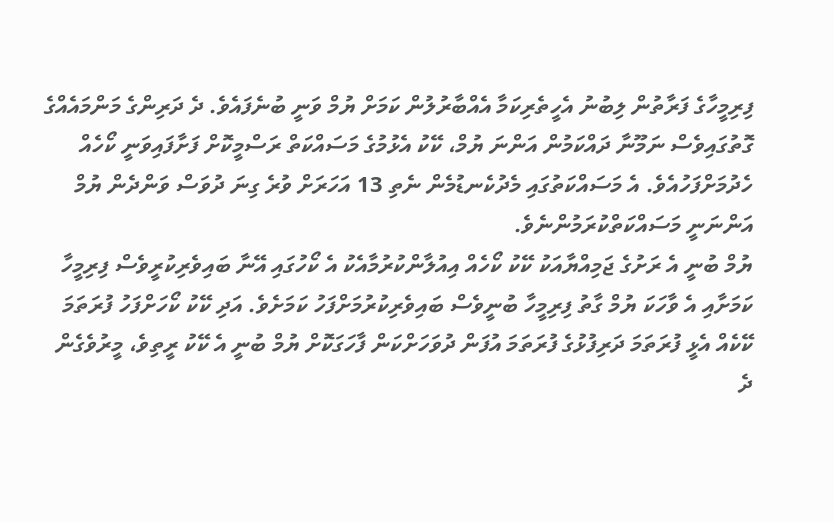ފިރިމީހާގެ ފަރާތުން ލިބުނު އެހީތެރިކަމާ އެއްބާރުލުން ކަމަށް ޔުމް ވަނީ ބުނެފައެވެ. ދެ ދަރިންގެ މަންމައެއްގެ ގޮތުގައިވެސް ނަމޫނާ ދައްކަމުން އަންނަ ޔުމް، ކޭކު އެޅުމުގެ މަސައްކަތް ރަސްމީކޮށް ފަށާފައިވަނީ ކޯހެއް ހެދުމަށްފަހުއެވެ. އެ މަސައްކަތުގައި މެދުކެނޑުމެން ނެތި 13 އަހަރަށް ވުރެ ގިނަ ދުވަސް ވަންދެން ޔުމް އަންނަނީ މަސައްކަތްކުރަމުންނެވެ.
ޔުމް ބުނީ އެ ރަށުގެ ޖަމިއްޔާއަކު ކޭކު ކޯހެއް އިއުލާންކުރުމާއެކު އެ ކޯހުގައި އޭނާ ބައިވެރިކުރީވެސް ފިރިމީހާ ކަމަށާއި އެ ވާހަކަ ޔުމް ގާތު ފިރިމީހާ ބުނީވެސް ބައިވެރިކުރުމަށްފަހު ކަމަށެވެ. އަދި ކޭކު ކޯހަށްފަހު ފުރަތަމަ ކޭކެއް އެޅީ ފުރަތަމަ ދަރިފުޅުގެ ފުރަތަމަ އުފަން ދުވަހަށްކަން ފާހަގަކޮށް ޔުމް ބުނީ އެ ކޭކު ރީތިވެ، މީރުވެގެން ދެ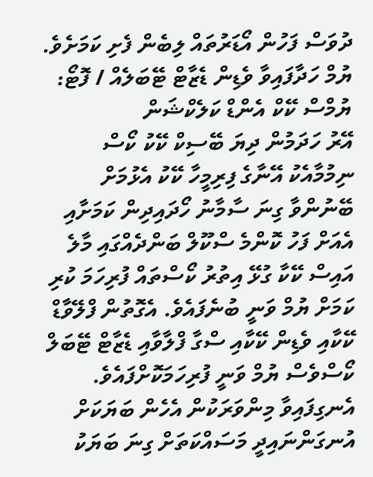ދުވަސް ފަހުން އޯޑަރުތައް ލިބެން ފެށި ކަމަށެވެ.
ޔުމް ހަދާފައިވާ ވެޑިން ޑެޒާޓް ޓޭބަލެއް / ފޮޓޯ: ޔުމްސް ކޭކް އެންޑް ކަލެކްޝަން
އޭރު ހަދަމުން ދިޔަ ބޭސިކް ކޭކު ކޯސް ނިމުމާއެކު އޭނާގެ ފިރިމީހާ ކޭކު އެޅުމަށް ބޭނުންވާ ގިނަ ސާމާނު ހޯދައިދިން ކަމަށާއި އެއަށް ފަހު ކޮންމެ ސްކޫލް ބަންދެއްގައި މާލެ އައިސް ކޭކާ ގުޅޭ އިތުރު ކޯސްތައް ފުރިހަމަ ކުރި ކަމަށް ޔުމް ވަނީ ބުނެފައެވެ. އެގޮތުން ފްލޭވާޑް ކޭކާއި ވެޑިން ކޭކާއި ސްގާ ފްލާވާއި ޑެޒާޓް ޓޭބަލް ކޯސްވެސް ޔުމް ވަނީ ފުރިހަމަކޮށްފައެވެ.
އެނގިފައިވާ މިންވަރަކުން އެހެން ބަޔަކަށް އުނގަންނައިދީ މަސައްކަތަށް ގިނަ ބަޔަކު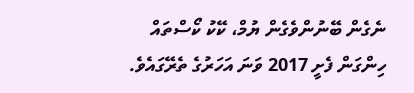ނެގެން ބޭނުންވެގެން ޔުމް، ކޭކު ކޯސްތައް ހިންގަން ފެށީ 2017 ވަނަ އަހަރުގެ ތެރޭގައެވެ.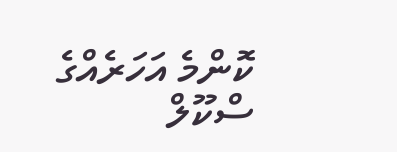ކޮންމެ އަހަރެއްގެ ސްކޫލް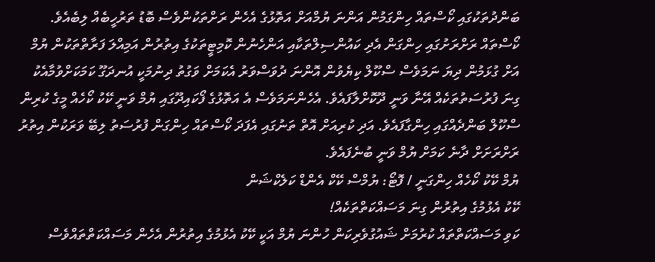ބަންދުތަކުގައި ކޯސްތައް ހިންގަމުން އަންނަ ޔުމްއަށް އަތޮޅުގެ އެހެން ރަށްތަކުންވެސް ބޮޑު ތަރުހީބެއް ލިބެއެވެ. ކޯސްތައް ރަށްރަށުގައި ހިންގަން އެދި ކައުންސިލްތަކާއި އަންހެނުން ކޮމިޓީތަކުގެ އިތުރުން އަމިއްލަ ފަރާތްތަކުން ޔުމް އަށް ގުޅަމުން ދިޔަ ނަމަވެސް ސްކޫލް ކިޔެވުން އޮންނަ ދުވަސްވަރު އެކަމަށް ވަގުތު ދިނުމަކީ އުނދަގޫ ކަމަކަށްވުމާއެކު ގިނަ ފުރުސަތުތަކެއް އޭނާ ވަނީ ދޫކޮށްލާފައެވެ. އެހެންނަމަވެސް އެ އަތޮޅުގެ ފޯކައިދޫގައި ޔުމް ވަނީ ކޭކު ކޯހެއް މީގެ ކުރިން ސްކޫލް ބަންދެއްގައި ހިންގާފައެވެ. އަދި ކުރިއަށް އޮތް ތަނުގައި އެފަދަ ކޯސްތައް ހިންގަން ފުރުސަތު ލިބޭ ވަރަކުން އިތުރު ރަށްރަށަށް ދާނެ ކަމަށް ޔުމް ވަނީ ބުނެފައެވެ.
ޔުމް ކޭކު ކޯހެއް ހިންގަނީ / ފޮޓޯ: ޔުމްސް ކޭކް އެންޑް ކަލެކްޝަން
ކޭކު އެޅުމުގެ އިތުރުން ގިނަ މަސައްކަތްތަކެއް!
ކަވި މަސައްކަތްތައް ކުރުމަށް ޝައުގުވެރިކަން ހުންނަ ޔުމް އަކީ ކޭކު އެޅުމުގެ އިތުރުން އެހެން މަސައްކަތްތައްވެސް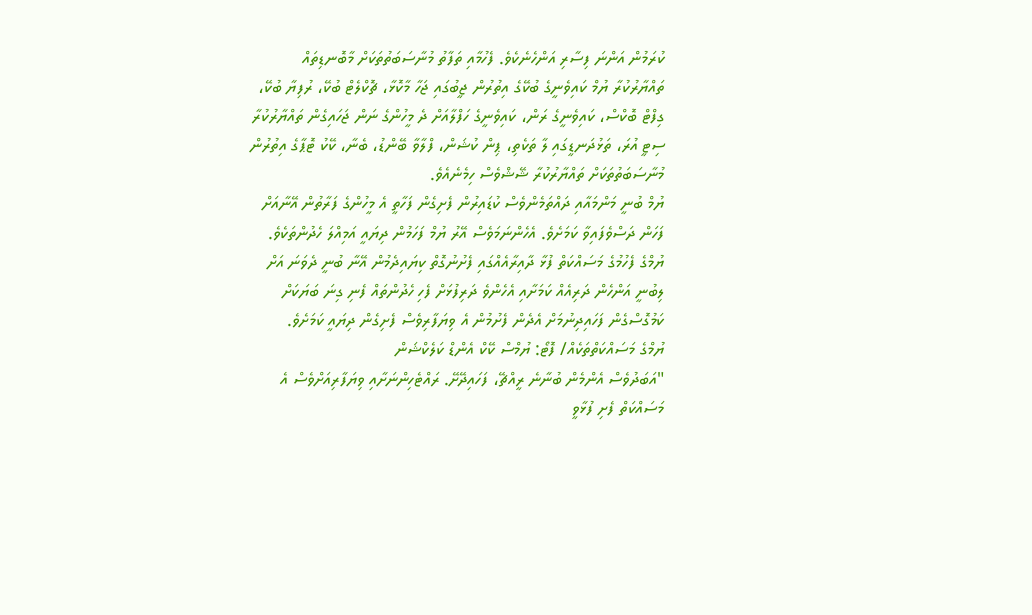ކުރަމުން އަންނަ ފިސާރި އަންހެނެކެވެ. ފެހުމާއި ތަފާތު މުނާސަބަތުތަކަށް މާބޮނޑިތައް ތައްޔާރުކުރާ ޔުމް ކައިވެނީގެ ބުކޭގެ އިތުރުން ޖީބުގައި ޖަހާ މާކޮޅާ، ޗޮކްލެޓް ބުކޭ، ރުފިޔާ ބުކޭ، ގިފްޓް ބޮކްސް، ކައިވެނީގެ ރަން، ކައިވެނީގެ ހަފްލާއަށް ދެ މީހުންގެ ނަން ޖަހައިގެން ތައްޔާރުކުރާ ސިޓީ އުރަ، ތަޅުދަނޑީގައި ލާ ތަކެތި، ޕިން ކުޝަން، ފްލާވާ ބޭންޑު، ބެނާ، ކޭކު ޓޮޕާގެ އިތުރުން މުނާސަބަތުތަކަށް ތައްޔާރުކުރާ ޝޭޝްވެސް ހިމެނެއެވެ.
ޔުމް ބުނީ މަންމައާއި ދައްތަމެންވެސް ކުޑައިރުން ފެށިގެން ފަހާތީ އެ މީހުންގެ ފަރާތުން އޭނާއަށް ފަހަން ދަސްވެފައިވާ ކަމަށެވެ. އެހެންނަމަވެސް އޭރު ޔުމް ފަހަމުން ދިޔައީ އަމިއްލަ ހެދުންތަކެވެ. ޔުމްގެ ފެހުމުގެ މަސައްކަތް ފުޅާ ދާއިރާއެއްގައި ފެށުނުގޮތް ކިޔައިދެމުން އޭނާ ބުނީ ދެވަނަ އަށް ލިބުނީ އަންހެން ދަރިއެއް ކަމަށާއި އެހެންވެ ދަރިފުޅަށް ފެހި ހެދުންތައް ފެނި ގިނަ ބަޔަކަށް ކަމުގޮސްގެން ފަހައިދިނުމަށް އެދެން ފެށުމުން އެ ވިޔަފާރިވެސް ފެށިގެން ދިޔައީ ކަމަށެވެ.
ޔުމްގެ މަސައްކަތްތަކެއް/ ފޮޓޯ: ޔުމްސް ކޭކް އެންޑް ކަލެކްޝަން
"އަބަދުވެސް އެންމެން ބުނާނެ ރީއްޗޭ، ފަހައިދޭށޭ. ރައްޓެހިންނަށާއި ވިޔަފާރިއަށްވެސް އެ މަސައްކަތް ފެށި ފުޅާވީ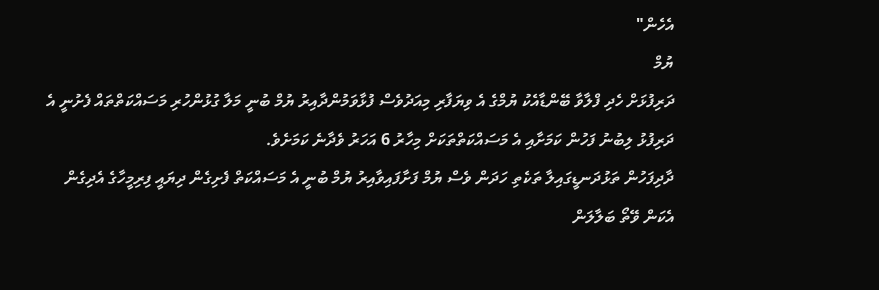އެހެން"
ޔުމް
ދަރިފުޅަށް ހެދި ފްލާވާ ބޭންޑާއެކު ޔުމްގެ އެ ވިޔަފާރި މިއަދުވެސް ފުޅާވަމުންދާއިރު ޔުމް ބުނީ މަލާ ގުޅުންހުރި މަސައްކަތްތައް ފެށުނީ އެ ދަރިފުޅު ލިބުނު ފަހުން ކަމަށާއި އެ މަސައްކަތްތަކަށް މިހާރު 6 އަހަރު ވެދާނެ ކަމަށެވެ.
ދާދިފަހުން ތަޅުދަނޑީގައިލާ ތަކެތި ހަދަން ވެސް ޔުމް ފަށާފައިވާއިރު ޔުމް ބުނީ އެ މަސައްކަތް ފެށިގެން ދިޔައީ ފިރިމީހާގެ އެދިގެން އެކަން ވޭތޯ ބަލާލަން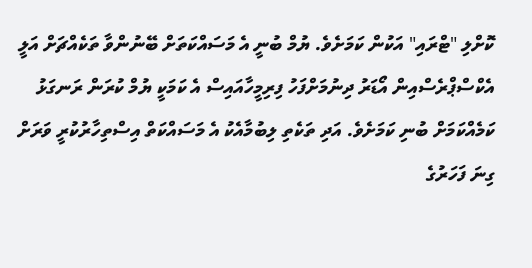ކޮށްލި "ޓްރައި" އަކުން ކަމަށެވެ. ޔުމް ބުނީ އެ މަސައްކަތަށް ބޭނުންވާ ތަކެއްޗަށް އަލީ އެކްސްޕްރެސްއިން އޯޑަރު ދިނުމަށްފަހު ފިރިމީހާއައިސް އެ ކަމަކީ ޔުމް ކުރަން ރަނގަޅު ކަމެއްކަމަށް ބުނި ކަމަށެވެ. އަދި ތަކެތި ލިބުމާއެކު އެ މަސައްކަތް އިސްތިހާރުކުރީ ވަރަށް ގިނަ ފަހަރުގެ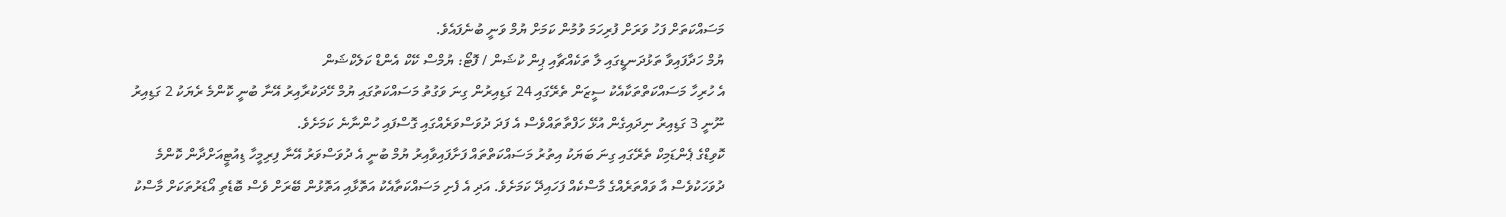މަސައްކަތަށް ފަހު ވަރަށް ފުރިހަމަ ވުމުން ކަމަށް ޔުމް ވަނީ ބުނެފައެވެ.
ޔުމް ހަދާފައިވާ ތަޅުދަނޑީގައި ލާ ތަކެއްޗާއި ޕިން ކުޝަން / ފޮޓޯ: ޔުމްސް ކޭކް އެންޑް ކަލެކްޝަން
އެ ހުރިހާ މަސައްކަތްތަކާއެކު ސީޒަން ތެރޭގައި 24 ގަޑިއިރުން ގިނަ ވަގުތު މަސައްކަތުގައި ޔުމް ހޭދަކުރާއިރު އޭނާ ބުނީ ކޮންމެ ރެޔަކު 2 ގަޑިއިރު ނޫނީ 3 ގަޑިއިރު ނިދައިގެން އުޅޭ ހަފްތާތައްވެސް އެ ފަދަ ދުވަސްވަރެއްގައި ގޮސްފައި ހުންނާނެ ކަމަށެވެ.
ކޮވިޑްގެ ޕެންޑަމިކް ތެރޭގައި ގިނަ ބަޔަކު އިތުރު މަސައްކަތްތައް ފަށާފައިވާއިރު ޔުމް ބުނީ އެ ދުވަސްވަރު އޭނާ ފިރިމީހާ ޑިއުޓީއަށްދާން ކޮންމެ ދުވަހަކުވެސް އާ ވައްތަރެއްގެ މާސްކެއް ފަހައިދޭ ކަމަށެވެ. އަދި އެ ފެށި މަސައްކަތާއެކު އަތޮޅާއި އަތޮޅުން ބޭރަށް ވެސް ބޮޑެތި އޯޑަރުތަކަށް މާސްކު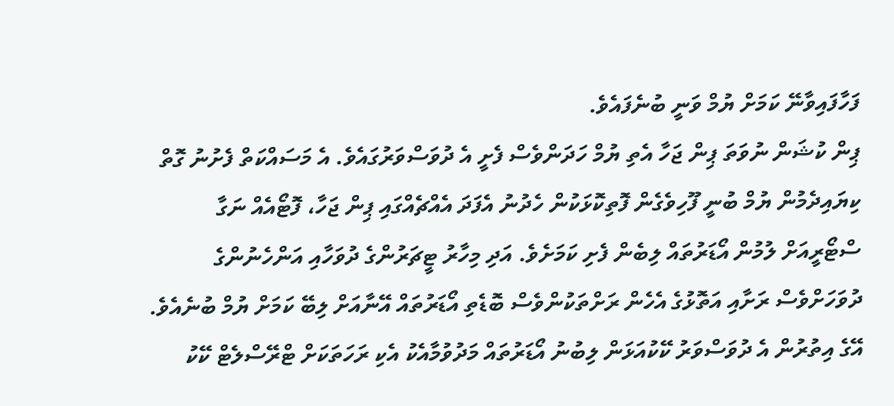ފަހާފައިވާނޭ ކަމަށް ޔުމް ވަނީ ބުނެފައެވެ.
ޕިން ކުޝަން ނުވަތަ ޕިން ޖަހާ އެތި ޔުމް ހަދަންވެސް ފެށީ އެ ދުވަސްވަރުގައެވެ. އެ މަސައްކަތް ފެށުނު ގޮތް ކިޔައިދެމުން ޔުމް ބުނީ ފޫހިވެގެން ފޮތިކޮޅަކުން ހެދުނު އެފަދަ އެއްޗެއްގައި ޕިން ޖަހާ، ފޮޓޯއެއް ނަގާ ސްޓޯރީއަށް ލުމުން އޯޑަރުތައް ލިބެން ފެށި ކަމަށެވެ. އަދި މިހާރު ޓީޗަރުންގެ ދުވަހާއި އަންހެނުންގެ ދުވަހަށްވެސް ރަށާއި އަތޮޅުގެ އެހެން ރަށްތަކުންވެސް ބޮޑެތި އޯޑަރުތައް އޭނާއަށް ލިބޭ ކަމަށް ޔުމް ބުނެއެވެ.
އޭގެ އިތުރުން އެ ދުވަސްވަރު ކޭކުއަޅަން ލިބުނު އޯޑަރުތައް މަދުވުމާއެކު އެކި ރަހަތަކަށް ޓްރޭސްލެޓް ކޭކު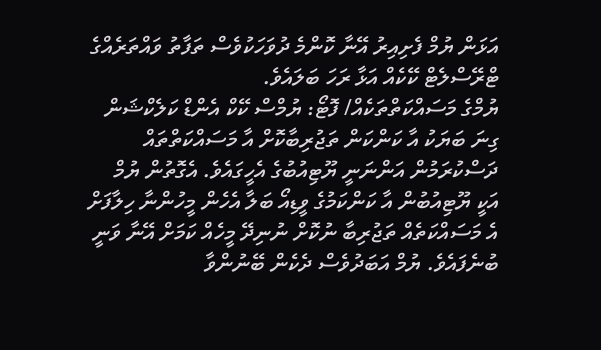އަޅަން ޔުމް ފެށިއިރު އޭނާ ކޮންމެ ދުވަހަކުވެސް ތަފާތު ވައްތަރެއްގެ ޓްރޭސްލެޓް ކޭކެއް އަޅާ ރަހަ ބަލައެވެ.
ޔުމްގެ މަސައްކަތްތަކެއް/ ފޮޓޯ: ޔުމްސް ކޭކް އެންޑް ކަލެކްޝަން
ގިނަ ބަޔަކު އާ ކަންކަން ތަޖުރިބާކޮށް އާ މަސައްކަތްތައް ދަސްކުރަމުން އަންނަނީ ޔޫޓިއުބުގެ އެހީގައެވެ. އެގޮތުން ޔުމް އަކީ ޔޫޓިއުބުން އާ ކަންކަމުގެ ވީޑިއޯ ބަލާ އެހެން މީހުންނާ ހިލާފަށް އެ މަސައްކަތެއް ތަޖުރިބާ ނުކޮށް ނުނިދޭ މީހެއް ކަމަށް އޭނާ ވަނީ ބުނެފައެވެ. ޔުމް އަބަދުވެސް ދެކެން ބޭނުންވާ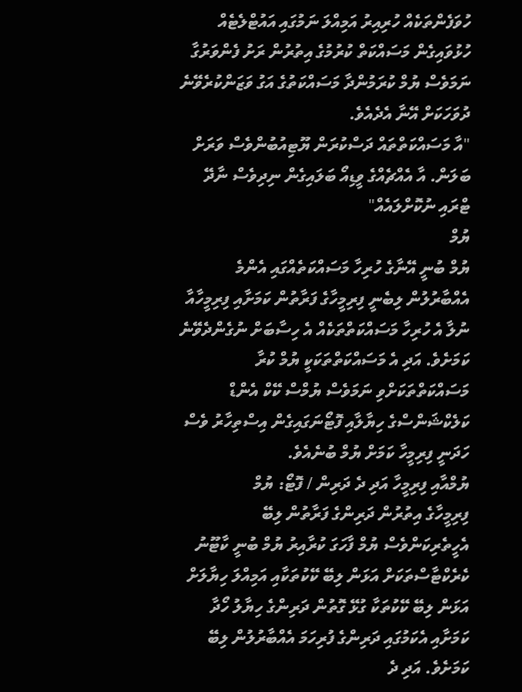ހުވަފެންތަކެއް ހުރިއިރު އަމިއްލަ ނަމުގައި އައުޓްލެޓެއް ހުޅުވައިގެން މަސައްކަތް ކުރުމުގެ އިތުރުން ރަށު ފެންވަރުގާ ނަމަވެސް ޔުމް ކުރަމުންދާ މަސައްކަތުގެ އަގު ވަޒަންކުރެވޭނެ ދުވަހަކަށް އޭނާ އެދެއެވެ.
"އާ މަސައްކަތްތައް ދަސްކުރަން ޔޫޓިއުބުންވެސް ވަރަށް ބަލަން. އާ އެއްޗެއްގެ ވީޑިއޯ ބަލައިގެން ނިދިވެސް ނާދޭ ޓްރައި ނުކޮށްލައެއް"
ޔުމް
ޔުމް ބުނީ އޭނާގެ ހުރިހާ މަސައްކަތެއްގައި އެންމެ އެއްބާރުލުން ލިބެނީ ފިރިމީހާގެ ފަރާތުން ކަމަށާއި ފިރިމީހާއާ ނުލާ އެ ހުރިހާ މަސައްކަތްތަކެއް އެ ހިސާބަށް ނުގެންދެވޭނެ ކަމަށެވެ. އަދި އެ މަސައްކަތްތަކަކީ ޔުމް ކުރާ މަސައްކަތްތަކަށްވި ނަމަވެސް ޔުމްސް ކޭކް އެންޑް ކަލެކްޝަންސްގެ ހިޔާލާއި ފޮޓޯނަގައިގެން އިސްތިހާރު ވެސް ހަދަނީ ފިރިމީހާ ކަމަށް ޔުމް ބުނެއެވެ.
ޔުމްއާއި ފިރިމީހާ އަދި ދެ ދަރިން / ފޮޓޯ: ޔުމް
ފިރިމީހާގެ އިތުރުން ދަރިންގެ ފަރާތުން ލިބޭ އެހީތެރިކަންވެސް ޔުމް ފާހަގަ ކުރާއިރު ޔުމް ބުނީ ކާޓޫނު ކެރެކްޓާސްތަކަށް އަޅަން ލިބޭ ކޭކުތަކާއި އަމިއްލަ ހިޔާލަށް އަޅަން ލިބޭ ކޭކުތަކާ ގުޅޭ ގޮތުން ދަރިންގެ ހިޔާލު ހޯދާ ކަމަށާއި އެކަމުގައި ދަރިންގެ ފުރިހަމަ އެއްބާރުލުން ލިބޭ ކަމަށެވެ. އަދި ދެ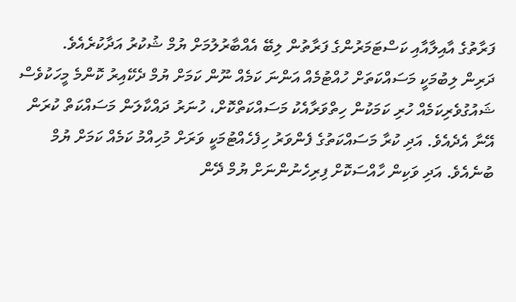ފަރާތުގެ އާއިލާއާއި ކަސްޓަމަރުންގެ ފަރާތުން ލިބޭ އެއްބާރުލުމަށް ޔުމް ޝުކުރު އަދާކުރެއެވެ.
ދަރިން ލިބުމަކީ މަސައްކަތަށް ހުއްޓުމެއް އަންނަ ކަމެއް ނޫން ކަމަށް ޔުމް ދެކޭއިރު ކޮންމެ މީހަކުވެސް ޝައުގުވެރިކަމެއް ހުރި ކަމަކުން ހިތްވަރާއެކު މަސައްކަތްކޮށް، ހުނަރު ދައްކާލަން މަސައްކަތް ކުރަން އޭނާ އެދެއެވެ. އަދި ކުރާ މަސައްކަތުގެ ފެންވަރު ހިފެހެއްޓުމަކީ ވަރަށް މުހިއްމު ކަމެއް ކަމަށް ޔުމް ބުނެއެވެ. އަދި ވަކިން ހާއްސަކޮށް ފިރިހެނުންނަށް ޔުމް ދޭން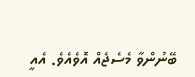ބޭނުންވާ މެސެޖެއް އޮވެއެވެ. އެއީ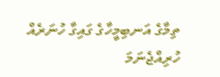ތިމާގެ އަނބިމީހާގެ ގައިގާ ހުނަރެއް ހުރިއްޖެނަމަ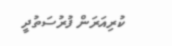ކުރިއަރަން ފުރުސަތުދީ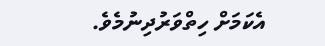އެކަމަށް ހިތްވަރުދިނުމެވެ.